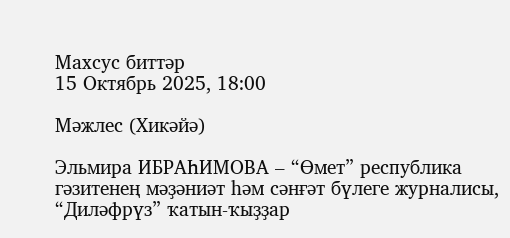Махсус биттәр
15 Октябрь 2025, 18:00

Мәжлес (Хикәйә)

Эльмира ИБРАҺИМОВА – “Өмет” республика гәзитенең мәҙәниәт һәм сәнғәт бүлеге журналисы, “Диләфрүз” ҡатын-ҡыҙҙар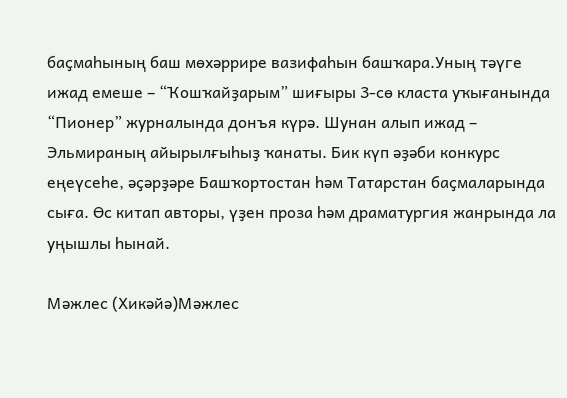баҫмаһының баш мөхәррире вазифаһын башҡара.Уның тәүге ижад емеше – “Ҡошҡайҙарым” шиғыры 3-сө класта уҡығанында “Пионер” журналында донъя күрә. Шунан алып ижад – Эльмираның айырылғыһыҙ ҡанаты. Бик күп әҙәби конкурс еңеүсеһе, әҫәрҙәре Башҡортостан һәм Татарстан баҫмаларында сыға. Өс китап авторы, үҙен проза һәм драматургия жанрында ла уңышлы һынай.

Мәжлес (Хикәйә)Мәжлес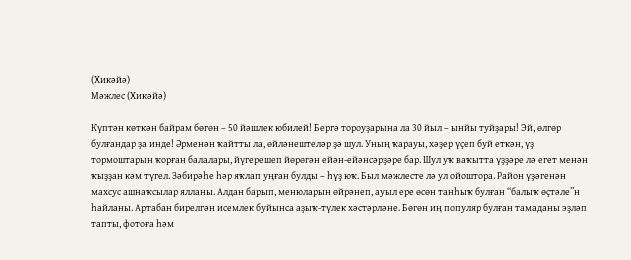(Хикәйә)
Мәжлес (Хикәйә)

Күптән көткән байрам бөгөн – 50 йәшлек юбилей! Бергә тороуҙарына ла 30 йыл – ынйы туйҙары! Эй, өлгөр булғандар ҙа инде! Әрменән ҡайтты ла, өйләнештеләр ҙә шул. Уның ҡарауы, хәҙер үҫеп буй еткән, үҙ тормоштарын ҡорған балалары, йүгерешеп йөрөгән ейән-ейәнсәрҙәре бар. Шул уҡ ваҡытта үҙҙәре лә егет менән ҡыҙҙан кәм түгел. Зәбирәһе һәр яҡлап уңған булды – һүҙ юҡ. Был мәжлесте лә ул ойоштора. Район үҙәгенән махсус ашнаҡсылар ялланы. Алдан барып, менюларын өйрәнеп, ауыл ере өсөн танһыҡ булған “балыҡ өҫтәле”н һайланы. Артабан бирелгән исемлек буйынса аҙыҡ-түлек хәстәрләне. Бөгөн иң популяр булған тамаданы эҙләп тапты, фотоға һәм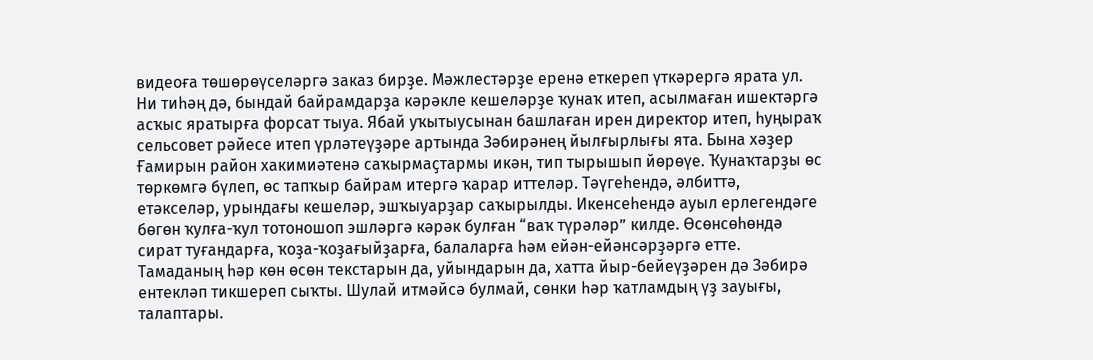видеоға төшөрөүселәргә заказ бирҙе. Мәжлестәрҙе еренә еткереп үткәрергә ярата ул. Ни тиһәң дә, бындай байрамдарҙа кәрәкле кешеләрҙе ҡунаҡ итеп, асылмаған ишектәргә асҡыс яратырға форсат тыуа. Ябай уҡытыусынан башлаған ирен директор итеп, һуңыраҡ сельсовет рәйесе итеп үрләтеүҙәре артында Зәбирәнең йылғырлығы ята. Бына хәҙер Ғамирын район хакимиәтенә саҡырмаҫтармы икән, тип тырышып йөрөүе. Ҡунаҡтарҙы өс төркөмгә бүлеп, өс тапҡыр байрам итергә ҡарар иттеләр. Тәүгеһендә, әлбиттә, етәкселәр, урындағы кешеләр, эшҡыуарҙар саҡырылды. Икенсеһендә ауыл ерлегендәге бөгөн ҡулға-ҡул тотоношоп эшләргә кәрәк булған “ваҡ түрәләр” килде. Өсөнсөһөндә сират туғандарға, ҡоҙа-ҡоҙағыйҙарға, балаларға һәм ейән-ейәнсәрҙәргә етте. Тамаданың һәр көн өсөн текстарын да, уйындарын да, хатта йыр-бейеүҙәрен дә Зәбирә ентекләп тикшереп сыҡты. Шулай итмәйсә булмай, сөнки һәр ҡатламдың үҙ зауығы, талаптары.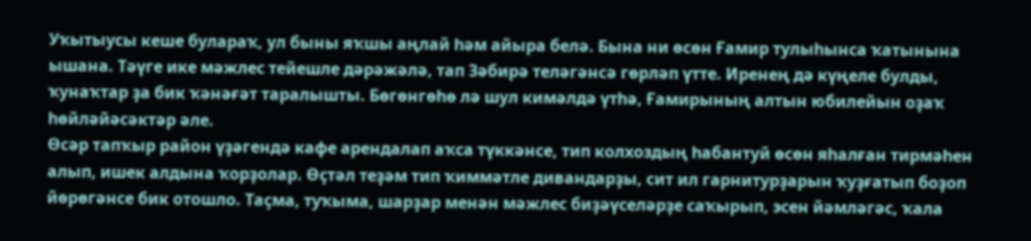Уҡытыусы кеше булараҡ, ул быны яҡшы аңлай һәм айыра белә. Бына ни өсөн Ғамир тулыһынса ҡатынына ышана. Тәүге ике мәжлес тейешле дәрәжәлә, тап Зәбирә теләгәнсә гөрләп үтте. Иренең дә күңеле булды, ҡунаҡтар ҙа бик ҡәнәғәт таралышты. Бөгөнгөһө лә шул кимәлдә үтһә, Ғамирының алтын юбилейын оҙаҡ һөйләйәсәктәр әле.
Өсәр тапҡыр район үҙәгендә кафе арендалап аҡса түккәнсе, тип колхоздың һабантуй өсөн яһалған тирмәһен алып, ишек алдына ҡорҙолар. Өҫтәл теҙәм тип ҡиммәтле дивандарҙы, сит ил гарнитурҙарын ҡуҙғатып боҙоп йөрөгәнсе бик отошло. Таҫма, туҡыма, шарҙар менән мәжлес биҙәүселәрҙе саҡырып, эсен йәмләгәс, ҡала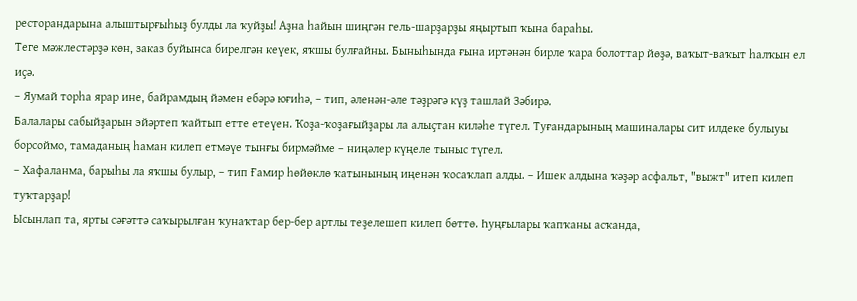ресторандарына алыштырғыһыҙ булды ла ҡуйҙы! Аҙна һайын шиңгән гель-шарҙарҙы яңыртып ҡына бараһы.
Теге мәжлестәрҙә көн, заказ буйынса бирелгән кеүек, яҡшы булғайны. Быныһында ғына иртәнән бирле ҡара болоттар йөҙә, ваҡыт-ваҡыт һалҡын ел иҫә.
– Яумай торһа ярар ине, байрамдың йәмен ебәрә юғиһә, – тип, әленән-әле тәҙрәгә күҙ ташлай Зәбирә.
Балалары сабыйҙарын эйәртеп ҡайтып етте етеүен. Ҡоҙа-ҡоҙағыйҙары ла алыҫтан киләһе түгел. Туғандарының машиналары сит илдеке булыуы борсоймо, тамаданың һаман килеп етмәүе тынғы бирмәйме – ниңәлер күңеле тыныс түгел.
– Хафаланма, барыһы ла яҡшы булыр, – тип Ғамир һөйөклө ҡатынының иңенән ҡосаҡлап алды. – Ишек алдына ҡәҙәр асфальт, "выжт" итеп килеп туҡтарҙар!
Ысынлап та, ярты сәғәттә саҡырылған ҡунаҡтар бер-бер артлы теҙелешеп килеп бөттө. Һуңғылары ҡапҡаны асҡанда,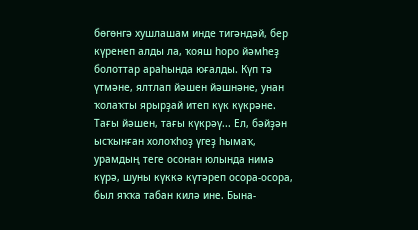бөгөнгә хушлашам инде тигәндәй, бер күренеп алды ла, ҡояш һоро йәмһеҙ болоттар араһында юғалды. Күп тә үтмәне, ялтлап йәшен йәшнәне, унан ҡолаҡты ярырҙай итеп күк күкрәне. Тағы йәшен, тағы күкрәү... Ел, бәйҙән ысҡынған холоҡһоҙ үгеҙ һымаҡ, урамдың теге осонан юлында нимә күрә, шуны күккә күтәреп осора-осора, был яҡҡа табан килә ине. Бына-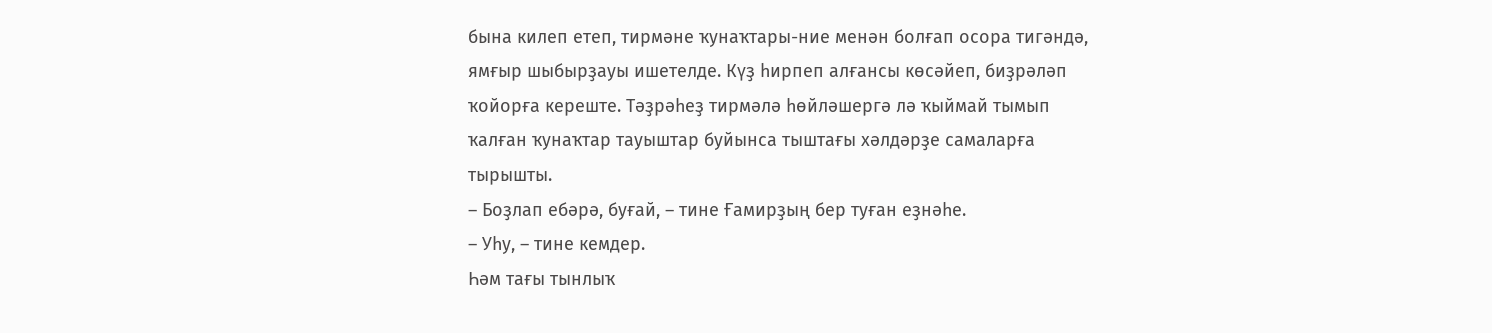бына килеп етеп, тирмәне ҡунаҡтары-ние менән болғап осора тигәндә, ямғыр шыбырҙауы ишетелде. Күҙ һирпеп алғансы көсәйеп, биҙрәләп ҡойорға кереште. Тәҙрәһеҙ тирмәлә һөйләшергә лә ҡыймай тымып ҡалған ҡунаҡтар тауыштар буйынса тыштағы хәлдәрҙе самаларға тырышты.
– Боҙлап ебәрә, буғай, – тине Ғамирҙың бер туған еҙнәһе.
– Уһу, – тине кемдер.
Һәм тағы тынлыҡ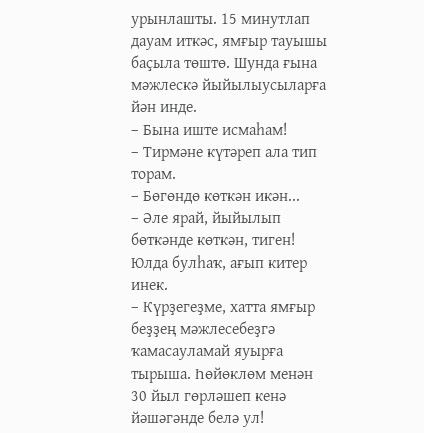урынлашты. 15 минутлап дауам иткәс, ямғыр тауышы баҫыла төштө. Шунда ғына мәжлескә йыйылыусыларға йән инде.
– Бына иште исмаһам!
– Тирмәне күтәреп ала тип торам.
– Бөгөндө көткән икән...
– Әле ярай, йыйылып бөткәнде көткән, тиген! Юлда булһаҡ, ағып китер инек.
– Күрҙегеҙме, хатта ямғыр беҙҙең мәжлесебеҙгә ҡамасауламай яуырға тырыша. Һөйөклөм менән 30 йыл гөрләшеп кенә йәшәгәнде белә ул!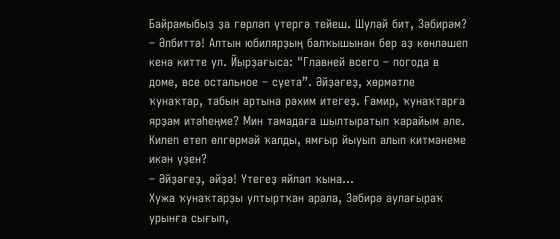Байрамыбыҙ ҙа гөрләп үтергә тейеш. Шулай бит, Зәбирәм?
– Әлбиттә! Алтын юбилярҙың балҡышынан бер аҙ көнләшеп кенә китте ул. Йырҙағыса: "Главней всего – погода в доме, все остальное – суета”. Әйҙәгеҙ, хөрмәтле ҡунаҡтар, табын артына рәхим итегеҙ. Ғамир, ҡунаҡтарға ярҙам итәһеңме? Мин тамадаға шылтыратып ҡарайым әле. Килеп етеп өлгөрмәй ҡалды, ямғыр йыуып алып китмәнеме икән үҙен?
– Әйҙәгеҙ, әйҙә! Үтегеҙ яйлап ҡына...
Хужа ҡунаҡтарҙы ултыртҡан арала, Зәбирә аулағыраҡ урынға сығып,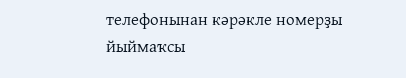телефонынан кәрәкле номерҙы йыймаҡсы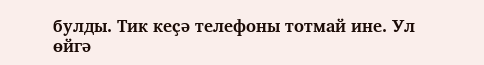булды. Тик кеҫә телефоны тотмай ине. Ул өйгә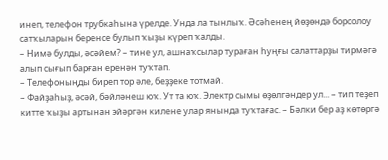инеп, телефон трубкаһына үрелде. Унда ла тынлыҡ. Әсәһенең йөҙөндә борсолоу сатҡыларын беренсе булып ҡыҙы күреп ҡалды.
– Нимә булды, әсәйем? – тине ул, ашнаҡсылар тураған һуңғы салаттарҙы тирмәгә алып сығып барған еренән туҡтап.
– Телефоныңды биреп тор әле, беҙҙеке тотмай.
– Файҙаһыҙ, әсәй, бәйләнеш юҡ. Ут та юҡ. Электр сымы өҙөлгәндер ул... – тип теҙеп китте ҡыҙы артынан эйәргән килене улар янында туҡтағас. – Бәлки бер аҙ көтөргә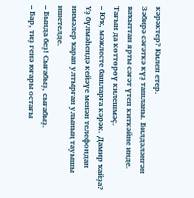кәрәктер? Килеп етер.
Зәбирә сәғәткә күҙ ташланы. Билдәләнгән ваҡыттан ярты сәғәт үтеп киткәйне инде. Тағын да көттөрөү килешмәҫ.
– Юҡ, мәжлесте башларға кәрәк. Дамир ҡайҙа?
Үҙ бүлмәһендә кейәүе менән телефондан нимәлер ҡарап ултырған улының тауышы ишетелде.
– Бында беҙ! Сығабыҙ, сығабыҙ.
– Бар, тиҙ генә юғары остағы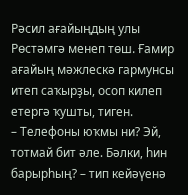Рәсил ағайыңдың улы Рөстәмгә менеп төш. Ғамир ағайың мәжлескә гармунсы итеп саҡырҙы, осоп килеп етергә ҡушты, тиген.
– Телефоны юҡмы ни? Эй, тотмай бит әле. Бәлки, һин барырһың? – тип кейәүенә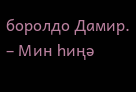боролдо Дамир.
– Мин һиңә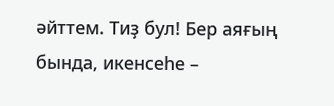әйттем. Тиҙ бул! Бер аяғың бында, икенсеһе –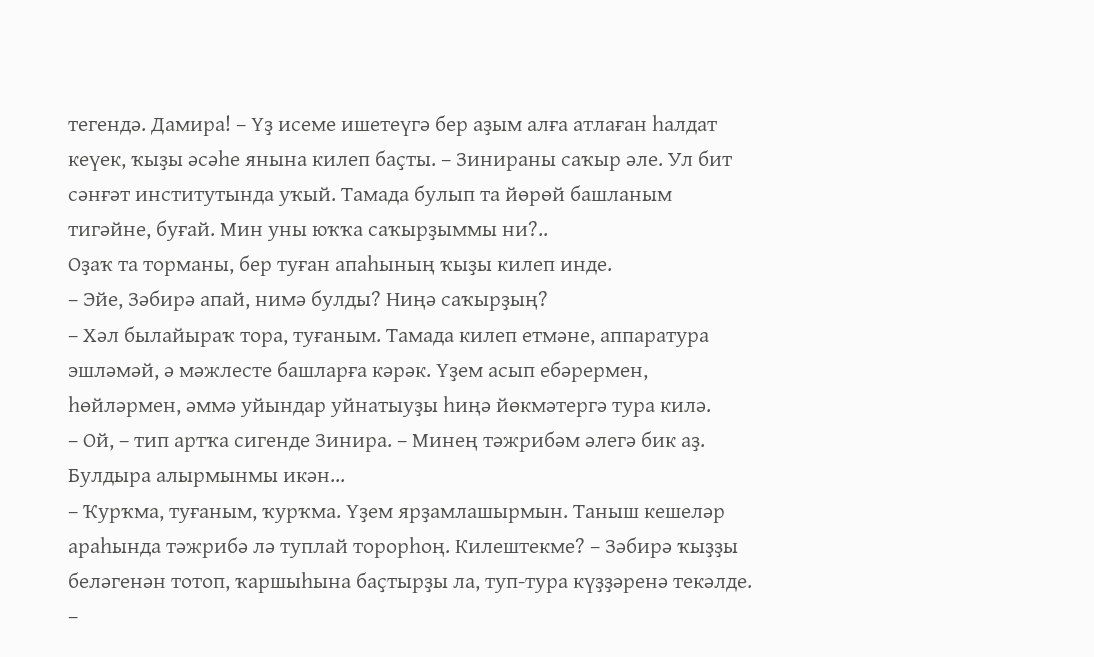тегендә. Дамира! – Үҙ исеме ишетеүгә бер аҙым алға атлаған һалдат кеүек, ҡыҙы әсәһе янына килеп баҫты. – Зинираны саҡыр әле. Ул бит сәнғәт институтында уҡый. Тамада булып та йөрөй башланым тигәйне, буғай. Мин уны юҡҡа саҡырҙыммы ни?..
Оҙаҡ та торманы, бер туған апаһының ҡыҙы килеп инде.
– Эйе, Зәбирә апай, нимә булды? Ниңә саҡырҙың?
– Хәл былайыраҡ тора, туғаным. Тамада килеп етмәне, аппаратура эшләмәй, ә мәжлесте башларға кәрәк. Үҙем асып ебәрермен, һөйләрмен, әммә уйындар уйнатыуҙы һиңә йөкмәтергә тура килә.
– Ой, – тип артҡа сигенде Зинира. – Минең тәжрибәм әлегә бик аҙ. Булдыра алырмынмы икән...
– Ҡурҡма, туғаным, ҡурҡма. Үҙем ярҙамлашырмын. Таныш кешеләр араһында тәжрибә лә туплай торорһоң. Килештекме? – Зәбирә ҡыҙҙы беләгенән тотоп, ҡаршыһына баҫтырҙы ла, туп-тура күҙҙәренә текәлде.
–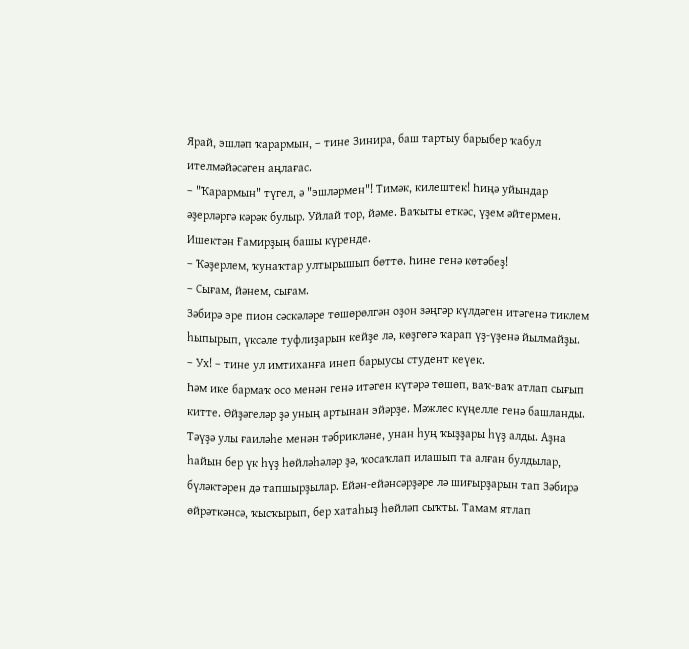Ярай, эшләп ҡарармын, – тине Зинира, баш тартыу барыбер ҡабул ителмәйәсәген аңлағас.
– "Ҡарармын" түгел, ә "эшләрмен"! Тимәк, килештек! Һиңә уйындар әҙерләргә кәрәк булыр. Уйлай тор, йәме. Ваҡыты еткәс, үҙем әйтермен.
Ишектән Ғамирҙың башы күренде.
– Ҡәҙерлем, ҡунаҡтар ултырышып бөттө. Һине генә көтәбеҙ!
– Сығам, йәнем, сығам.
Зәбирә эре пион сәскәләре төшөрөлгән оҙон зәңгәр күлдәген итәгенә тиклем һыпырып, үксәле туфлиҙарын кейҙе лә, көҙгөгә ҡарап үҙ-үҙенә йылмайҙы.
– Ух! – тине ул имтиханға инеп барыусы студент кеүек.
Һәм ике бармаҡ осо менән генә итәген күтәрә төшөп, ваҡ-ваҡ атлап сығып китте. Өйҙәгеләр ҙә уның артынан эйәрҙе. Мәжлес күңелле генә башланды. Тәүҙә улы ғаиләһе менән тәбрикләне, унан һуң ҡыҙҙары һүҙ алды. Аҙна һайын бер үк һүҙ һөйләһәләр ҙә, ҡосаҡлап илашып та алған булдылар, бүләктәрен дә тапшырҙылар. Ейән-ейәнсәрҙәре лә шиғырҙарын тап Зәбирә өйрәткәнсә, ҡысҡырып, бер хатаһыҙ һөйләп сыҡты. Тамам ятлап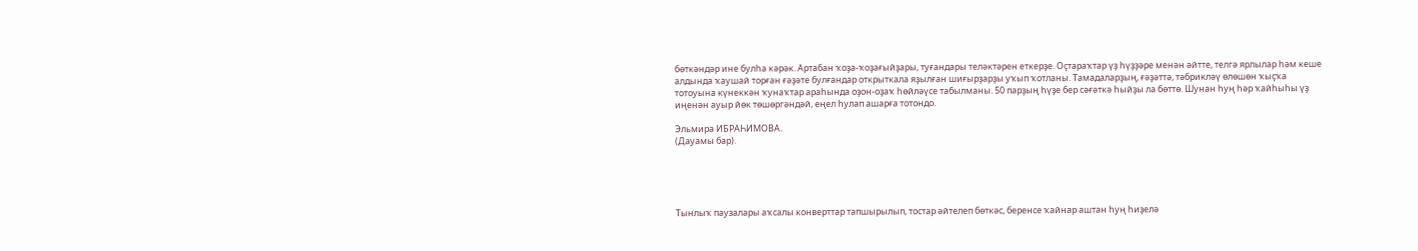бөткәндәр ине булһа кәрәк. Артабан ҡоҙа-ҡоҙағыйҙары, туғандары теләктәрен еткерҙе. Оҫтараҡтар үҙ һүҙҙәре менән әйтте, телгә ярлылар һәм кеше алдында ҡаушай торған ғәҙәте булғандар открыткала яҙылған шиғырҙарҙы уҡып ҡотланы. Тамадаларҙың, ғәҙәттә, тәбрикләү өлөшөн ҡыҫҡа тотоуына күнеккән ҡунаҡтар араһында оҙон-оҙаҡ һөйләүсе табылманы. 50 парҙың һүҙе бер сәғәткә һыйҙы ла бөттө. Шунан һуң һәр ҡайһыһы үҙ иңенән ауыр йөк төшөргәндәй, еңел һулап ашарға тотондо.

Эльмира ИБРАҺИМОВА.
(Дауамы бар).





Тынлыҡ паузалары аҡсалы конверттар тапшырылып, тостар әйтелеп бөткәс, беренсе ҡайнар аштан һуң һиҙелә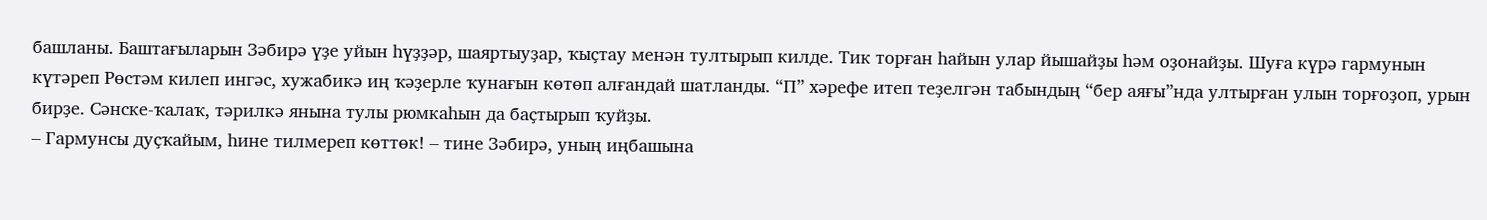башланы. Баштағыларын Зәбирә үҙе уйын һүҙҙәр, шаяртыуҙар, ҡыҫтау менән тултырып килде. Тик торған һайын улар йышайҙы һәм оҙонайҙы. Шуға күрә гармунын күтәреп Рөстәм килеп ингәс, хужабикә иң ҡәҙерле ҡунағын көтөп алғандай шатланды. “П” хәрефе итеп теҙелгән табындың “бер аяғы”нда ултырған улын торғоҙоп, урын бирҙе. Сәнске-ҡалаҡ, тәрилкә янына тулы рюмкаһын да баҫтырып ҡуйҙы.
– Гармунсы дуҫҡайым, һине тилмереп көттөк! – тине Зәбирә, уның иңбашына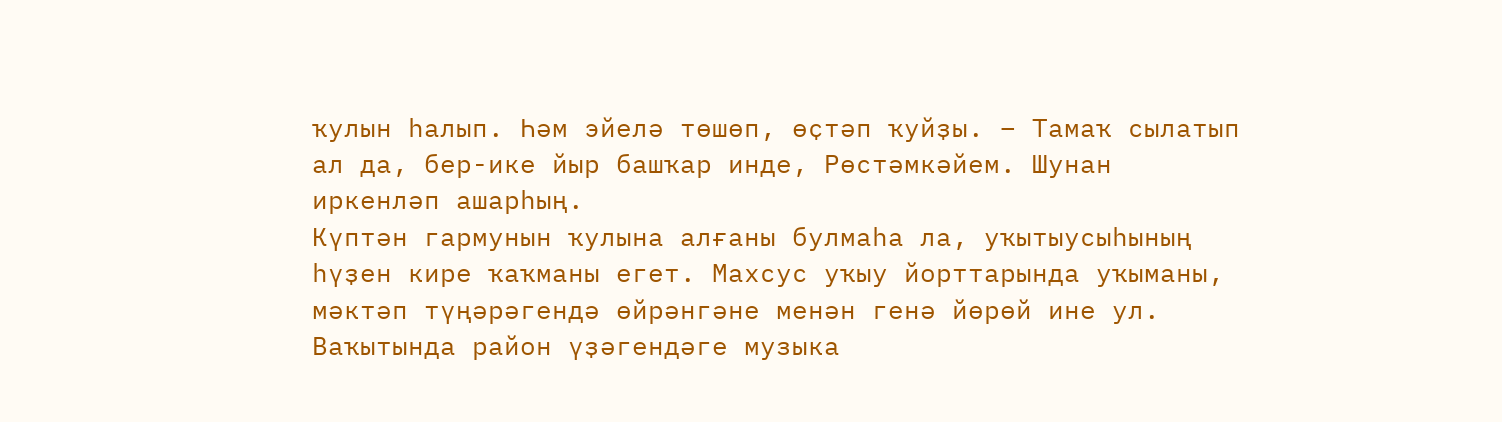ҡулын һалып. Һәм эйелә төшөп, өҫтәп ҡуйҙы. – Тамаҡ сылатып ал да, бер-ике йыр башҡар инде, Рөстәмкәйем. Шунан иркенләп ашарһың.
Күптән гармунын ҡулына алғаны булмаһа ла, уҡытыусыһының һүҙен кире ҡаҡманы егет. Махсус уҡыу йорттарында уҡыманы, мәктәп түңәрәгендә өйрәнгәне менән генә йөрөй ине ул. Ваҡытында район үҙәгендәге музыка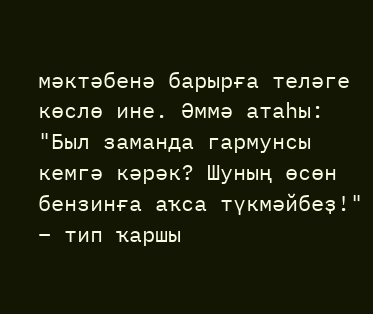мәктәбенә барырға теләге көслө ине. Әммә атаһы: "Был заманда гармунсы кемгә кәрәк? Шуның өсөн бензинға аҡса түкмәйбеҙ!" – тип ҡаршы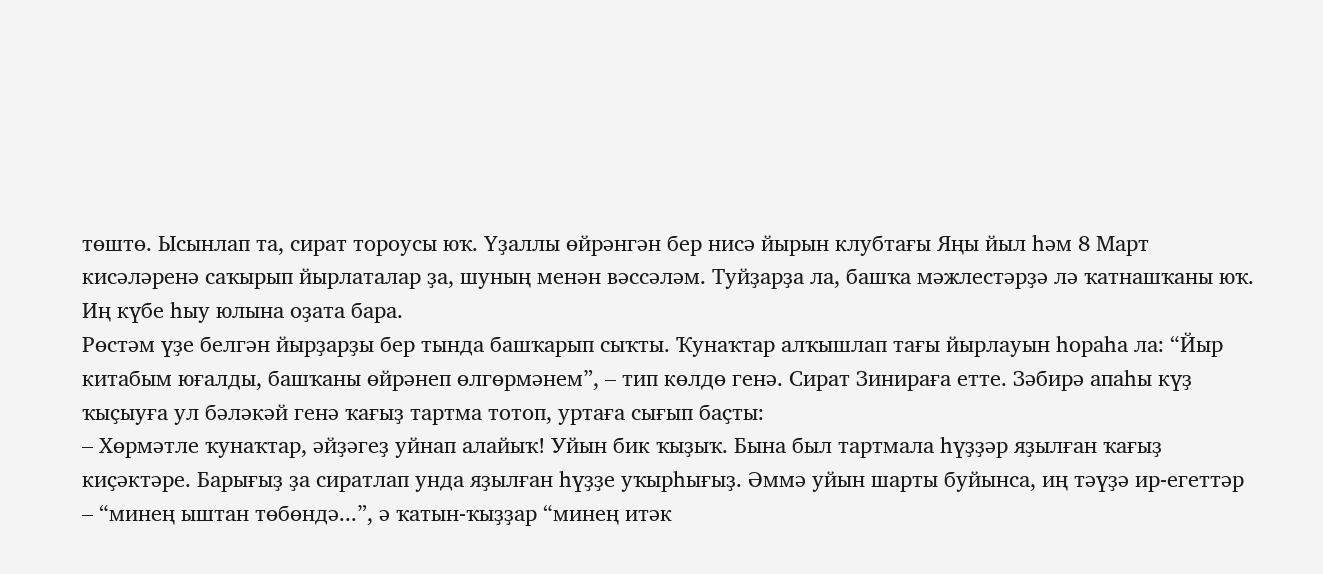төштө. Ысынлап та, сират тороусы юҡ. Үҙаллы өйрәнгән бер нисә йырын клубтағы Яңы йыл һәм 8 Март кисәләренә саҡырып йырлаталар ҙа, шуның менән вәссәләм. Туйҙарҙа ла, башҡа мәжлестәрҙә лә ҡатнашҡаны юҡ. Иң күбе һыу юлына оҙата бара.
Рөстәм үҙе белгән йырҙарҙы бер тында башҡарып сыҡты. Ҡунаҡтар алҡышлап тағы йырлауын һораһа ла: “Йыр китабым юғалды, башҡаны өйрәнеп өлгөрмәнем”, – тип көлдө генә. Сират Зинираға етте. Зәбирә апаһы күҙ ҡыҫыуға ул бәләкәй генә ҡағыҙ тартма тотоп, уртаға сығып баҫты:
– Хөрмәтле ҡунаҡтар, әйҙәгеҙ уйнап алайыҡ! Уйын бик ҡыҙыҡ. Бына был тартмала һүҙҙәр яҙылған ҡағыҙ киҫәктәре. Барығыҙ ҙа сиратлап унда яҙылған һүҙҙе уҡырһығыҙ. Әммә уйын шарты буйынса, иң тәүҙә ир-егеттәр – “минең ыштан төбөндә...”, ә ҡатын-ҡыҙҙар “минең итәк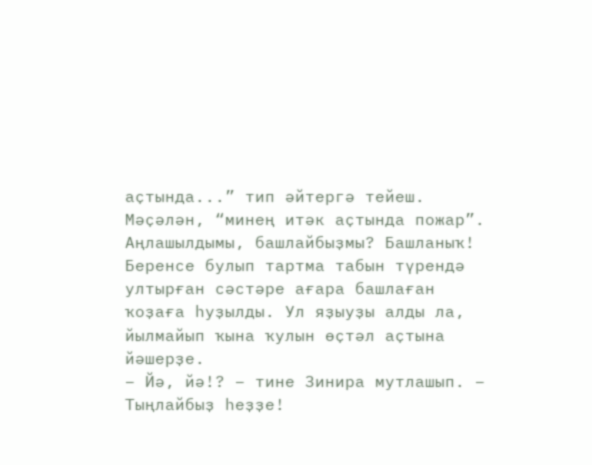аҫтында...” тип әйтергә тейеш. Мәҫәлән, “минең итәк аҫтында пожар”. Аңлашылдымы, башлайбыҙмы? Башланыҡ!
Беренсе булып тартма табын түрендә ултырған сәстәре ағара башлаған ҡоҙаға һуҙылды. Ул яҙыуҙы алды ла, йылмайып ҡына ҡулын өҫтәл аҫтына йәшерҙе.
– Йә, йә!? – тине Зинира мутлашып. – Тыңлайбыҙ һеҙҙе!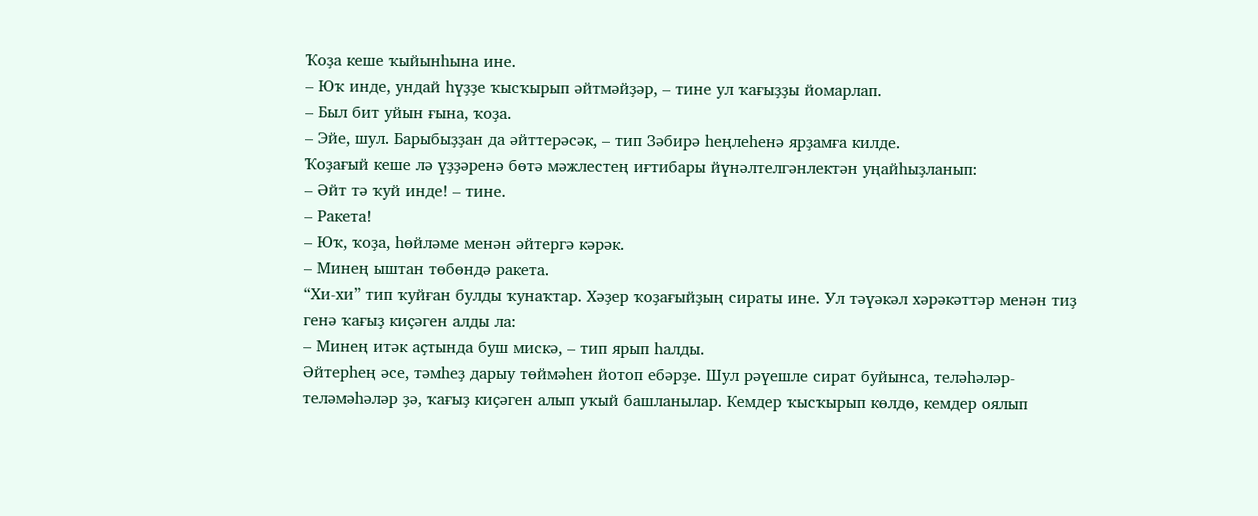Ҡоҙа кеше ҡыйынһына ине.
– Юҡ инде, ундай һүҙҙе ҡысҡырып әйтмәйҙәр, – тине ул ҡағыҙҙы йомарлап.
– Был бит уйын ғына, ҡоҙа.
– Эйе, шул. Барыбыҙҙан да әйттерәсәк, – тип Зәбирә һеңлеһенә ярҙамға килде.
Ҡоҙағый кеше лә үҙҙәренә бөтә мәжлестең иғтибары йүнәлтелгәнлектән уңайһыҙланып:
– Әйт тә ҡуй инде! – тине.
– Ракета!
– Юҡ, ҡоҙа, һөйләме менән әйтергә кәрәк.
– Минең ыштан төбөндә ракета.
“Хи-хи” тип ҡуйған булды ҡунаҡтар. Хәҙер ҡоҙағыйҙың сираты ине. Ул тәүәкәл хәрәкәттәр менән тиҙ генә ҡағыҙ киҫәген алды ла:
– Минең итәк аҫтында буш мискә, – тип ярып һалды.
Әйтерһең әсе, тәмһеҙ дарыу төймәһен йотоп ебәрҙе. Шул рәүешле сират буйынса, теләһәләр-теләмәһәләр ҙә, ҡағыҙ киҫәген алып уҡый башланылар. Кемдер ҡысҡырып көлдө, кемдер оялып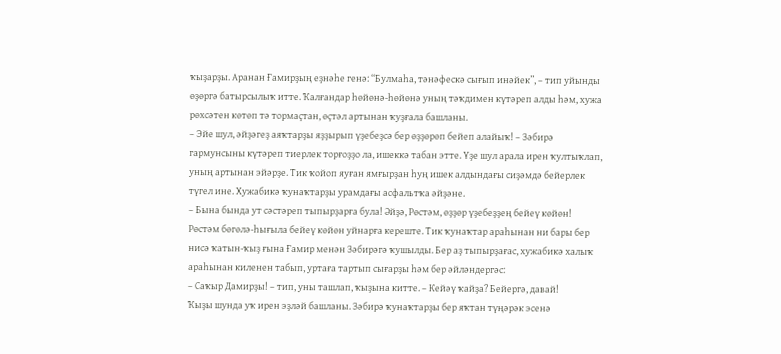ҡыҙарҙы. Аранан Ғамирҙың еҙнәһе генә: “Булмаһа, тәнәфескә сығып инәйек”, – тип уйынды өҙөргә батырсылыҡ итте. Ҡалғандар һөйөнә-һөйөнә уның тәҡдимен күтәреп алды һәм, хужа рөхсәтен көтөп тә тормаҫтан, өҫтәл артынан ҡуҙғала башланы.
– Эйе шул, әйҙәгеҙ аяҡтарҙы яҙҙырып үҙебеҙсә бер өҙҙөрөп бейеп алайыҡ! – Зәбирә гармунсыны күтәреп тиерлек торғоҙҙо ла, ишеккә табан этте. Үҙе шул арала ирен ҡултыҡлап, уның артынан эйәрҙе. Тик ҡойоп яуған ямғырҙан һуң ишек алдындағы сиҙәмдә бейерлек түгел ине. Хужабикә ҡунаҡтарҙы урамдағы асфальтҡа әйҙәне.
– Бына бында ут сәстәреп тыпырҙарға була! Әйҙә, Рөстәм, өҙҙөр үҙебеҙҙең бейеү көйөн!
Рөстәм бөгөлә-һығыла бейеү көйөн уйнарға кереште. Тик ҡунаҡтар араһынан ни бары бер нисә ҡатын-ҡыҙ ғына Ғамир менән Зәбирәгә ҡушылды. Бер аҙ тыпырҙағас, хужабикә халыҡ араһынан киленен табып, уртаға тартып сығарҙы һәм бер әйләндергәс:
– Саҡыр Дамирҙы! – тип, уны ташлап, ҡыҙына китте. – Кейәү ҡайҙа? Бейергә, давай!
Ҡыҙы шунда уҡ ирен эҙләй башланы. Зәбирә ҡунаҡтарҙы бер яҡтан түңәрәк эсенә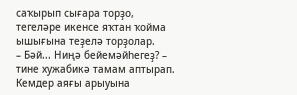саҡырып сығара торҙо, тегеләре икенсе яҡтан ҡойма ышығына теҙелә торҙолар.
– Бәй... Ниңә бейемәйһегеҙ? – тине хужабикә тамам аптырап.
Кемдер аяғы арыуына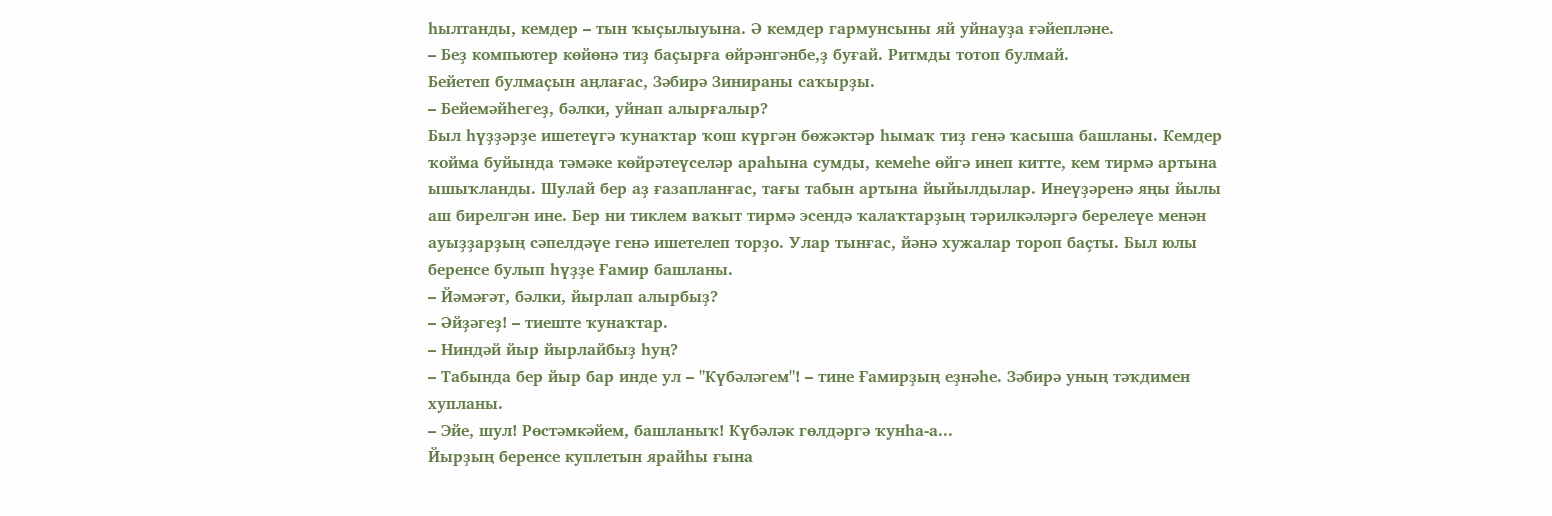һылтанды, кемдер – тын ҡыҫылыуына. Ә кемдер гармунсыны яй уйнауҙа ғәйепләне.
– Беҙ компьютер көйөнә тиҙ баҫырға өйрәнгәнбе,ҙ буғай. Ритмды тотоп булмай.
Бейетеп булмаҫын аңлағас, Зәбирә Зинираны саҡырҙы.
– Бейемәйһегеҙ, бәлки, уйнап алырғалыр?
Был һүҙҙәрҙе ишетеүгә ҡунаҡтар ҡош күргән бөжәктәр һымаҡ тиҙ генә ҡасыша башланы. Кемдер ҡойма буйында тәмәке көйрәтеүселәр араһына сумды, кемеһе өйгә инеп китте, кем тирмә артына ышыҡланды. Шулай бер аҙ ғазапланғас, тағы табын артына йыйылдылар. Инеүҙәренә яңы йылы аш бирелгән ине. Бер ни тиклем ваҡыт тирмә эсендә ҡалаҡтарҙың тәрилкәләргә берелеүе менән ауыҙҙарҙың сәпелдәүе генә ишетелеп торҙо. Улар тынғас, йәнә хужалар тороп баҫты. Был юлы беренсе булып һүҙҙе Ғамир башланы.
– Йәмәғәт, бәлки, йырлап алырбыҙ?
– Әйҙәгеҙ! – тиеште ҡунаҡтар.
– Ниндәй йыр йырлайбыҙ һуң?
– Табында бер йыр бар инде ул – "Күбәләгем"! – тине Ғамирҙың еҙнәһе. Зәбирә уның тәҡдимен хупланы.
– Эйе, шул! Рөстәмкәйем, башланыҡ! Күбәләк гөлдәргә ҡунһа-а...
Йырҙың беренсе куплетын ярайһы ғына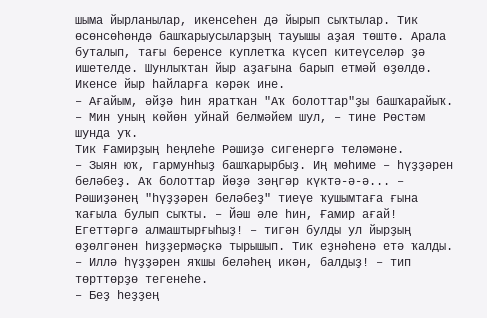шыма йырланылар, икенсеһен дә йырып сыҡтылар. Тик өсөнсөһөндә башҡарыусыларҙың тауышы аҙая төштө. Арала буталып, тағы беренсе куплетҡа күсеп китеүселәр ҙә ишетелде. Шунлыҡтан йыр аҙағына барып етмәй өҙөлдө. Икенсе йыр һайларға кәрәк ине.
– Ағайым, әйҙә һин яратҡан "Аҡ болоттар"ҙы башҡарайыҡ.
– Мин уның көйөн уйнай белмәйем шул, – тине Рөстәм шунда уҡ.
Тик Ғамирҙың һеңлеһе Рәшиҙә сигенергә теләмәне.
– Зыян юҡ, гармунһыҙ башҡарырбыҙ. Иң мөһиме – һүҙҙәрен беләбеҙ. Аҡ болоттар йөҙә зәңгәр күктә-ә-ә... – Рәшиҙәнең "һүҙҙәрен беләбеҙ" тиеүе ҡушымтаға ғына ҡағыла булып сыҡты. – Йәш әле һин, Ғамир ағай! Егеттәргә алмаштырғыһыҙ! – тигән булды ул йырҙың өҙөлгәнен һиҙҙермәҫкә тырышып. Тик еҙнәһенә етә ҡалды.
– Иллә һүҙҙәрен яҡшы беләһең икән, балдыҙ! – тип төрттөрҙө тегенеһе.
– Беҙ һеҙҙең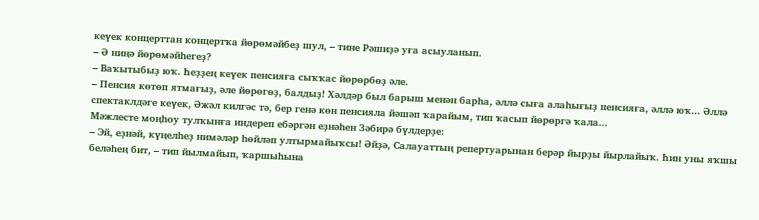кеүек концерттан концертҡа йөрөмәйбеҙ шул, – тине Рәшиҙә уға асыуланып.
– Ә ниңә йөрөмәйһегеҙ?
– Ваҡытыбыҙ юҡ. Һеҙҙең кеүек пенсияға сыҡҡас йөрөрбөҙ әле.
– Пенсия көтөп ятмағыҙ, әле йөрөгөҙ, балдыҙ! Хәлдәр был барыш менән барһа, әллә сыға алаһығыҙ пенсияға, әллә юҡ... Әллә спектаклдәге кеүек, Әжәл килгәс тә, бер генә көн пенсияла йәшәп ҡарайым, тип ҡасып йөрөргә ҡала...
Мәжлесте моңһоу тулҡынға индереп ебәргән еҙнәһен Зәбирә бүлдерҙе:
– Эй, еҙнәй, күңелһеҙ нимәләр һөйләп ултырмайыҡсы! Әйҙә, Салауаттың репертуарынан берәр йырҙы йырлайыҡ. Һин уны яҡшы беләһең бит, – тип йылмайып, ҡаршыһына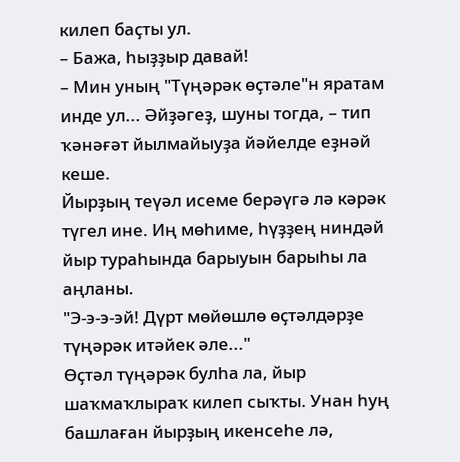килеп баҫты ул.
– Бажа, һыҙҙыр давай!
– Мин уның "Түңәрәк өҫтәле"н яратам инде ул... Әйҙәгеҙ, шуны тогда, – тип ҡәнәғәт йылмайыуҙа йәйелде еҙнәй кеше.
Йырҙың теүәл исеме берәүгә лә кәрәк түгел ине. Иң мөһиме, һүҙҙең ниндәй йыр тураһында барыуын барыһы ла аңланы.
"Э-э-э-эй! Дүрт мөйөшлө өҫтәлдәрҙе түңәрәк итәйек әле..."
Өҫтәл түңәрәк булһа ла, йыр шаҡмаҡлыраҡ килеп сыҡты. Унан һуң башлаған йырҙың икенсеһе лә,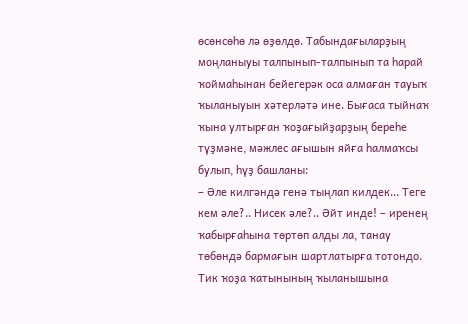өсөнсөһө лә өҙөлдө. Табындағыларҙың моңланыуы талпынып-талпынып та һарай ҡоймаһынан бейегерәк оса алмаған тауыҡ ҡыланыуын хәтерләтә ине. Бығаса тыйнаҡ ҡына ултырған ҡоҙағыйҙарҙың береһе түҙмәне, мәжлес ағышын яйға һалмаҡсы булып, һүҙ башланы:
– Әле килгәндә генә тыңлап килдек... Теге кем әле?.. Нисек әле?.. Әйт инде! – иренең ҡабырғаһына төртөп алды ла, танау төбөндә бармағын шартлатырға тотондо.
Тик ҡоҙа ҡатынының ҡыланышына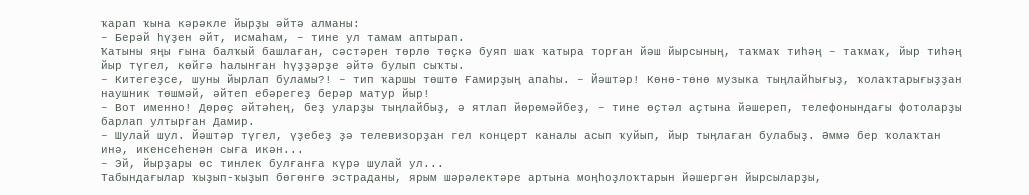ҡарап ҡына кәрәкле йырҙы әйтә алманы:
– Берәй һүҙен әйт, исмаһам, – тине ул тамам аптырап.
Ҡатыны яңы ғына балҡый башлаған, сәстәрен төрлө төҫкә буяп шаҡ ҡатыра торған йәш йырсының, таҡмаҡ тиһәң – таҡмаҡ, йыр тиһәң йыр түгел, көйгә һалынған һүҙҙәрҙе әйтә булып сыҡты.
– Китегеҙсе, шуны йырлап буламы?! – тип ҡаршы төштө Ғамирҙың апаһы. – Йәштәр! Көнө-төнө музыка тыңлайһығыҙ, ҡолаҡтарығыҙҙан наушник төшмәй, әйтеп ебәрегеҙ берәр матур йыр!
– Вот именно! Дөрөҫ әйтәһең, беҙ уларҙы тыңлайбыҙ, ә ятлап йөрөмәйбеҙ, – тине өҫтәл аҫтына йәшереп, телефонындағы фотоларҙы барлап ултырған Дамир.
– Шулай шул. Йәштәр түгел, үҙебеҙ ҙә телевизорҙан гел концерт каналы асып ҡуйып, йыр тыңлаған булабыҙ. Әммә бер ҡолаҡтан инә, икенсеһенән сыға икән...
– Эй, йырҙары өс тинлек булғанға күрә шулай ул...
Табындағылар ҡыҙып-ҡыҙып бөгөнгө эстраданы, ярым шәрәлектәре артына моңһоҙлоҡтарын йәшергән йырсыларҙы,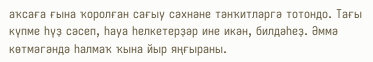аҡсаға ғына ҡоролған сағыу сәхнәне тәнҡитләргә тотондо. Тағы күпме һүҙ сәсеп, һауа һелкетерҙәр ине икән, билдәһеҙ. Әммә көтмәгәндә һалмаҡ ҡына йыр яңғыраны.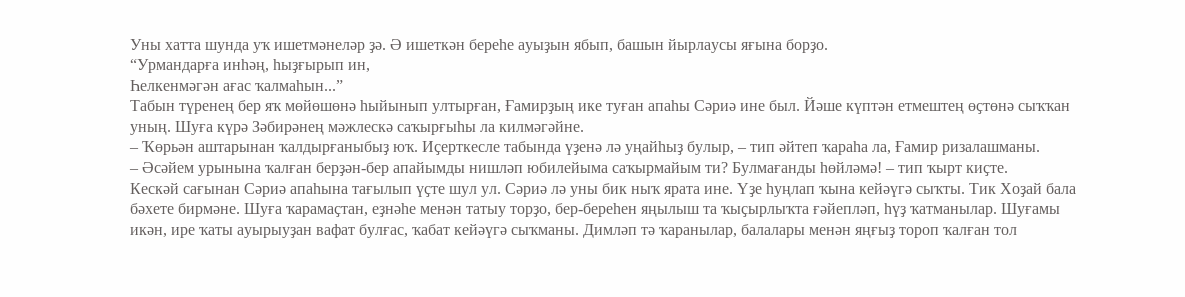Уны хатта шунда уҡ ишетмәнеләр ҙә. Ә ишеткән береһе ауыҙын ябып, башын йырлаусы яғына борҙо.
“Урмандарға инһәң, һыҙғырып ин,
Һелкенмәгән ағас ҡалмаһын...”
Табын түренең бер яҡ мөйөшөнә һыйынып ултырған, Ғамирҙың ике туған апаһы Сәриә ине был. Йәше күптән етмештең өҫтөнә сыҡҡан уның. Шуға күрә Зәбирәнең мәжлескә саҡырғыһы ла килмәгәйне.
– Ҡөрьән аштарынан ҡалдырғаныбыҙ юҡ. Иҫерткесле табында үҙенә лә уңайһыҙ булыр, – тип әйтеп ҡараһа ла, Ғамир ризалашманы.
– Әсәйем урынына ҡалған берҙән-бер апайымды нишләп юбилейыма саҡырмайым ти? Булмағанды һөйләмә! – тип ҡырт киҫте.
Кескәй сағынан Сәриә апаһына тағылып үҫте шул ул. Сәриә лә уны бик ныҡ ярата ине. Үҙе һуңлап ҡына кейәүгә сыҡты. Тик Хоҙай бала бәхете бирмәне. Шуға ҡарамаҫтан, еҙнәһе менән татыу торҙо, бер-береһен яңылыш та ҡыҫырлыҡта ғәйепләп, һүҙ ҡатманылар. Шуғамы икән, ире ҡаты ауырыуҙан вафат булғас, ҡабат кейәүгә сыҡманы. Димләп тә ҡаранылар, балалары менән яңғыҙ тороп ҡалған тол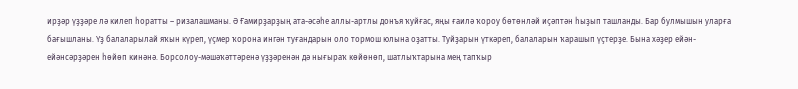ирҙәр үҙҙәре лә килеп һоратты – ризалашманы. Ә Ғамирҙарҙың ата-әсәһе аллы-артлы донъя ҡуйғас, яңы ғаилә ҡороу бөтөнләй иҫәптән һыҙып ташланды. Бар булмышын уларға бағышланы. Үҙ балаларылай яҡын күреп, үҫмер ҡорона ингән туғандарын оло тормош юлына оҙатты. Туйҙарын үткәреп, балаларын ҡарашып үҫтерҙе. Бына хәҙер ейән-ейәнсәрҙәрен һөйөп кинәнә. Борсолоу-мәшәҡәттәренә үҙҙәренән дә нығыраҡ көйөнөп, шатлыҡтарына мең тапҡыр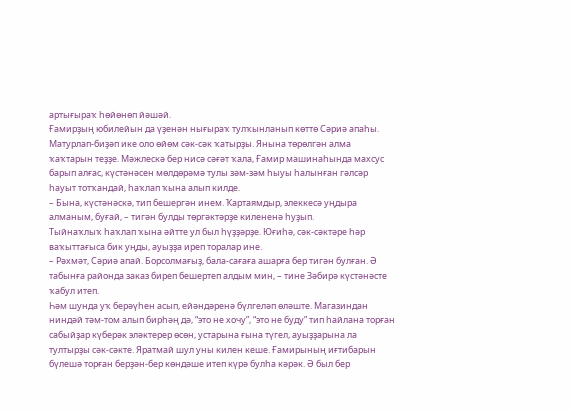артығыраҡ һөйөнөп йәшәй.
Ғамирҙың юбилейын да үҙенән нығыраҡ тулҡынланып көттө Сәриә апаһы. Матурлап-биҙәп ике оло өйөм сәк-сәк ҡатырҙы. Янына төрөлгән алма ҡаҡтарын теҙҙе. Мәжлескә бер нисә сәғәт ҡала, Ғамир машинаһында махсус барып алғас, күстәнәсен мөлдөрәмә тулы зәм-зәм һыуы һалынған гәлсәр һауыт тотҡандай, һаҡлап ҡына алып килде.
– Бына, күстәнәскә, тип бешергән инем. Ҡартаямдыр, элеккесә уңдыра алманым, буғай, – тигән булды төргәктәрҙе килененә һуҙып.
Тыйнаҡлыҡ һаҡлап ҡына әйтте ул был һүҙҙәрҙе. Юғиһә, сәк-сәктәре һәр ваҡыттағыса бик уңды, ауыҙҙа иреп торалар ине.
– Рәхмәт, Сәриә апай. Борсолмағыҙ, бала-сағаға ашарға бер тигән булған. Ә табынға районда заказ биреп бешертеп алдым мин, – тине Зәбирә күстәнәсте ҡабул итеп.
Һәм шунда уҡ берәүһен асып, ейәндәренә бүлгеләп өләште. Магазиндан ниндәй тәм-том алып бирһәң дә, “это не хочу”, “это не буду” тип һайлана торған сабыйҙар күберәк эләктерер өсөн, устарына ғына түгел, ауыҙҙарына ла тултырҙы сәк-сәкте. Яратмай шул уны килен кеше. Ғамирының иғтибарын бүлешә торған берҙән-бер көндәше итеп күрә булһа кәрәк. Ә был бер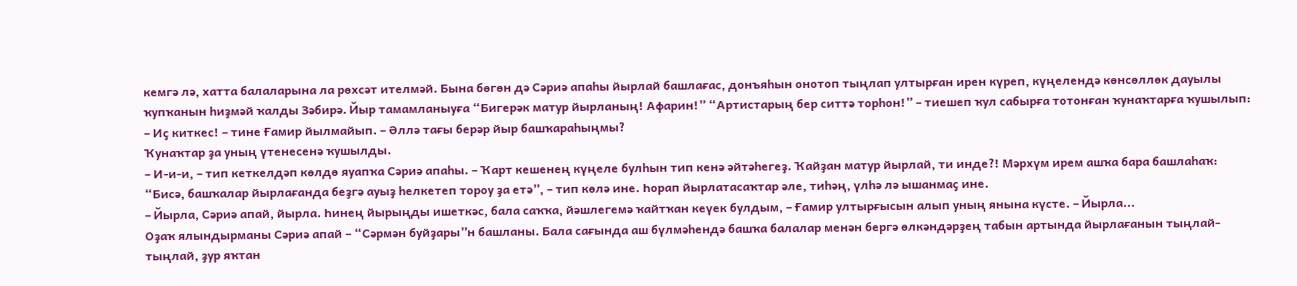кемгә лә, хатта балаларына ла рөхсәт ителмәй. Бына бөгөн дә Сәриә апаһы йырлай башлағас, донъяһын онотоп тыңлап ултырған ирен күреп, күңелендә көнсөллөк дауылы ҡупҡанын һиҙмәй ҡалды Зәбирә. Йыр тамамланыуға “Бигерәк матур йырланың! Афарин!” “Артистарың бер ситтә торһон!” – тиешеп ҡул сабырға тотонған ҡунаҡтарға ҡушылып:
– Иҫ киткес! – тине Ғамир йылмайып. – Әллә тағы берәр йыр башҡараһыңмы?
Ҡунаҡтар ҙа уның үтенесенә ҡушылды.
– И-и-и, – тип кеткелдәп көлдө яуапҡа Сәриә апаһы. – Ҡарт кешенең күңеле булһын тип кенә әйтәһегеҙ. Ҡайҙан матур йырлай, ти инде?! Мәрхүм ирем ашҡа бара башлаһаҡ: “Бисә, башҡалар йырлағанда беҙгә ауыҙ һелкетеп тороу ҙа етә”, – тип көлә ине. Һорап йырлатасаҡтар әле, тиһәң, үлһә лә ышанмаҫ ине.
– Йырла, Сәриә апай, йырла. Һинең йырыңды ишеткәс, бала саҡҡа, йәшлегемә ҡайтҡан кеүек булдым, – Ғамир ултырғысын алып уның янына күсте. – Йырла...
Оҙаҡ ялындырманы Сәриә апай – “Сәрмән буйҙары”н башланы. Бала сағында аш бүлмәһендә башҡа балалар менән бергә өлкәндәрҙең табын артында йырлағанын тыңлай-тыңлай, ҙур яҡтан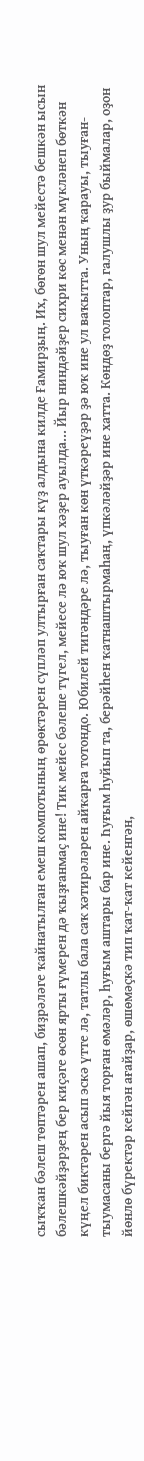сыҡҡан бәлеш төптәрен ашап, биҙрәләге ҡайнатылған емеш компотының өрөктәрен сүпләп ултырған саҡтары күҙ алдына килде Ғамирҙың. Их, бөгөн шул мейестә бешкән ысын бәлешкәйҙәрҙең бер киҫәге өсөн ярты ғүмерен дә ҡыҙғанмаҫ ине! Тик мейес бәлеше түгел, мейесе лә юҡ шул хәҙер ауылда... Йыр ниндәйҙер сихри көс менән мүкләнеп бөткән күңел биктәрен асып эскә үтте лә, татлы бала саҡ хәтирәләрен айҡарға тотондо. Юбилей тигәндәре лә, тыуған көн үткәреүҙәр ҙә юҡ ине ул ваҡытта. Уның ҡарауы, тыуған-тыумасаны бергә йыя торған өмәләр, һуғым аштары бар ине. Һуғым һуйып та, берәйһен ҡатнаштырмаһаң, үпкәләйҙәр ине хатта. Көндөҙ толоптар, галушлы ҙур быймалар, оҙон йөнлө бүректәр кейгән ағайҙар, өшөмәҫкә тип ҡат-ҡат кейенгән,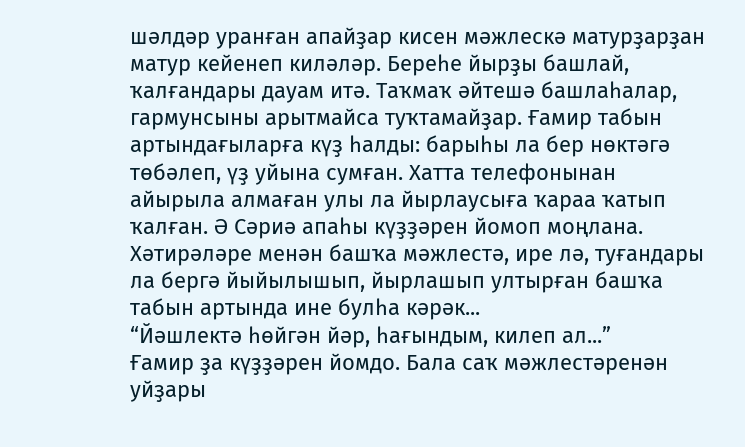шәлдәр уранған апайҙар кисен мәжлескә матурҙарҙан матур кейенеп киләләр. Береһе йырҙы башлай, ҡалғандары дауам итә. Таҡмаҡ әйтешә башлаһалар, гармунсыны арытмайса туҡтамайҙар. Ғамир табын артындағыларға күҙ һалды: барыһы ла бер нөктәгә төбәлеп, үҙ уйына сумған. Хатта телефонынан айырыла алмаған улы ла йырлаусыға ҡараа ҡатып ҡалған. Ә Сәриә апаһы күҙҙәрен йомоп моңлана. Хәтирәләре менән башҡа мәжлестә, ире лә, туғандары ла бергә йыйылышып, йырлашып ултырған башҡа табын артында ине булһа кәрәк...
“Йәшлектә һөйгән йәр, һағындым, килеп ал...”
Ғамир ҙа күҙҙәрен йомдо. Бала саҡ мәжлестәренән уйҙары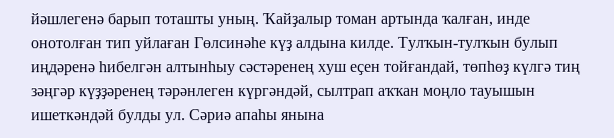йәшлегенә барып тоташты уның. Ҡайҙалыр томан артында ҡалған, инде онотолған тип уйлаған Гөлсинәһе күҙ алдына килде. Тулҡын-тулҡын булып иңдәренә һибелгән алтынһыу сәстәренең хуш еҫен тойғандай, төпһөҙ күлгә тиң зәңгәр күҙҙәренең тәрәнлеген күргәндәй, сылтрап аҡҡан моңло тауышын ишеткәндәй булды ул. Сәриә апаһы янына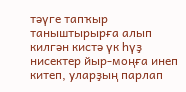тәүге тапҡыр таныштырырға алып килгән кистә үк һүҙ нисектер йыр-моңға инеп китеп, уларҙың парлап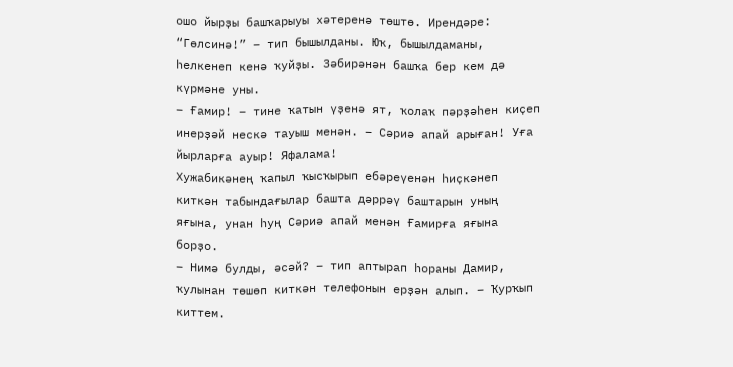ошо йырҙы башҡарыуы хәтеренә төштө. Ирендәре: “Гөлсинә!” – тип бышылданы. Юҡ, бышылдаманы, һелкенеп кенә ҡуйҙы. Зәбирәнән башҡа бер кем дә күрмәне уны.
– Ғамир! – тине ҡатын үҙенә ят, ҡолаҡ пәрҙәһен киҫеп инерҙәй нескә тауыш менән. – Сәриә апай арыған! Уға йырларға ауыр! Яфалама!
Хужабикәнең ҡапыл ҡысҡырып ебәреүенән һиҫкәнеп киткән табындағылар башта дәррәү баштарын уның яғына, унан һуң Сәриә апай менән Ғамирға яғына борҙо.
– Нимә булды, әсәй? – тип аптырап һораны Дамир, ҡулынан төшөп киткән телефонын ерҙән алып. – Ҡурҡып киттем.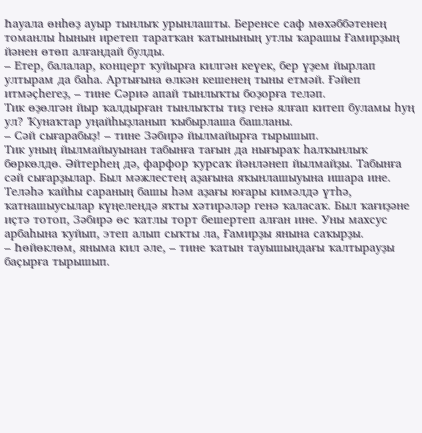Һауала өнһөҙ ауыр тынлыҡ урынлашты. Беренсе саф мөхәббәтенең томанлы һынын иретеп таратҡан ҡатынының утлы ҡарашы Ғамирҙың йәнен өтөп алғандай булды.
– Етер, балалар, концерт ҡуйырға килгән кеүек, бер үҙем йырлап ултырам да баһа. Артығына өлкән кешенең тыны етмәй. Ғәйеп итмәҫһегеҙ, – тине Сәриә апай тынлыҡты боҙорға теләп.
Тик өҙөлгән йыр ҡалдырған тынлыҡты тиҙ генә ялғап китеп буламы һуң ул? Ҡунаҡтар уңайһыҙланып ҡыбырлаша башланы.
– Сәй сығарабыҙ! – тине Зәбирә йылмайырға тырышып.
Тик уның йылмайыуынан табынға тағын да нығыраҡ һалҡынлыҡ бөркөлдө. Әйтерһең дә, фарфор ҡурсаҡ йәнләнеп йылмайҙы. Табынға сәй сығарҙылар. Был мәжлестең аҙағына яҡынлашыуына ишара ине.
Теләһә ҡайһы сараның башы һәм аҙағы юғары кимәлдә үтһә, ҡатнашыусылар күңелендә яҡты хәтирәләр генә ҡаласаҡ. Был ҡағиҙәне иҫтә тотоп, Зәбирә өс ҡатлы торт бешертеп алған ине. Уны махсус арбаһына ҡуйып, этеп алып сыҡты ла, Ғамирҙы янына саҡырҙы.
– Һөйөклөм, яныма кил әле, – тине ҡатын тауышындағы ҡалтырауҙы баҫырға тырышып.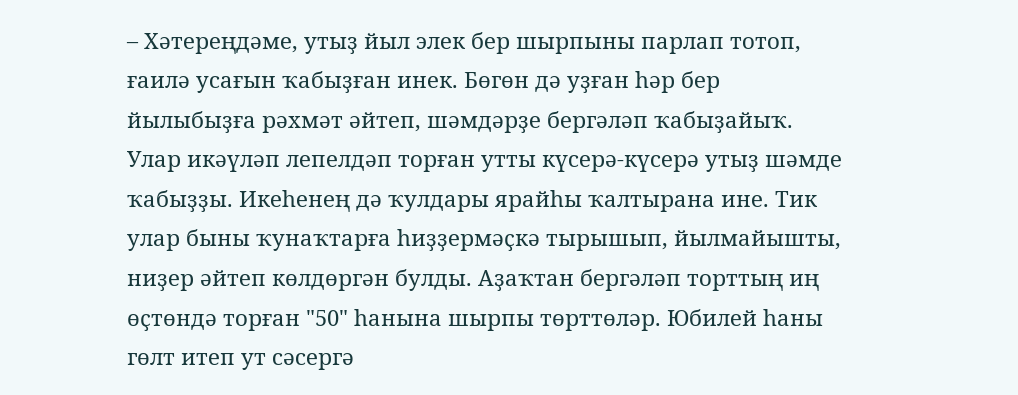– Хәтереңдәме, утыҙ йыл элек бер шырпыны парлап тотоп, ғаилә усағын ҡабыҙған инек. Бөгөн дә уҙған һәр бер йылыбыҙға рәхмәт әйтеп, шәмдәрҙе бергәләп ҡабыҙайыҡ.
Улар икәүләп лепелдәп торған утты күсерә-күсерә утыҙ шәмде ҡабыҙҙы. Икеһенең дә ҡулдары ярайһы ҡалтырана ине. Тик улар быны ҡунаҡтарға һиҙҙермәҫкә тырышып, йылмайышты, ниҙер әйтеп көлдөргән булды. Аҙаҡтан бергәләп торттың иң өҫтөндә торған "50" һанына шырпы төрттөләр. Юбилей һаны гөлт итеп ут сәсергә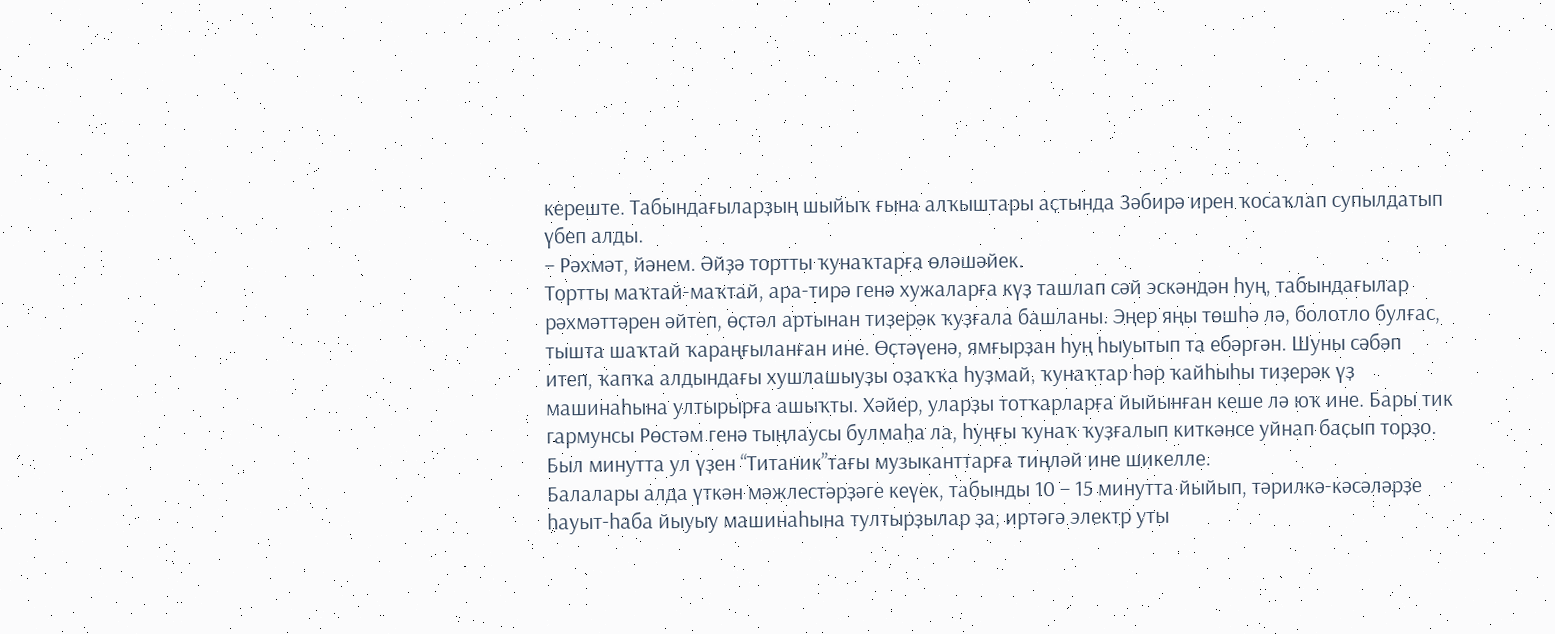кереште. Табындағыларҙың шыйыҡ ғына алҡыштары аҫтында Зәбирә ирен ҡосаҡлап супылдатып үбеп алды.
– Рәхмәт, йәнем. Әйҙә тортты ҡунаҡтарға өләшәйек.
Тортты маҡтай-маҡтай, ара-тирә генә хужаларға күҙ ташлап сәй эскәндән һуң, табындағылар рәхмәттәрен әйтеп, өҫтәл артынан тиҙерәк ҡуҙғала башланы. Эңер яңы төшһә лә, болотло булғас, тышта шаҡтай ҡараңғыланған ине. Өҫтәүенә, ямғырҙан һуң һыуытып та ебәргән. Шуны сәбәп итеп, ҡапҡа алдындағы хушлашыуҙы оҙаҡҡа һуҙмай, ҡунаҡтар һәр ҡайһыһы тиҙерәк үҙ машинаһына ултырырға ашыҡты. Хәйер, уларҙы тотҡарларға йыйынған кеше лә юҡ ине. Бары тик гармунсы Рөстәм генә тыңлаусы булмаһа ла, һуңғы ҡунаҡ ҡуҙғалып киткәнсе уйнап баҫып торҙо. Был минутта ул үҙен “Титаник”тағы музыканттарға тиңләй ине шикелле.
Балалары алда үткән мәжлестәрҙәге кеүек, табынды 10 – 15 минутта йыйып, тәрилкә-кәсәләрҙе һауыт-һаба йыуыу машинаһына тултырҙылар ҙа, иртәгә электр уты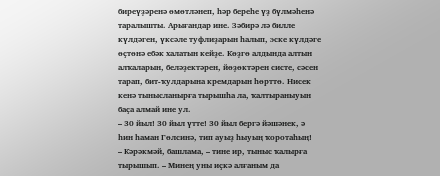биреүҙәренә өмөтләнеп, һәр береһе үҙ бүлмәһенә таралышты. Арығандар ине. Зәбирә лә билле күлдәген, үксәле туфлиҙарын һалып, эске күлдәге өҫтөнә ебәк халатын кейҙе. Көҙгө алдында алтын алҡаларын, беләҙектәрен, йөҙөктәрен систе, сәсен тарап, бит-ҡулдарына кремдарын һөрттө. Нисек кенә тынысланырға тырышһа ла, ҡалтыраныуын баҫа алмай ине ул.
– 30 йыл! 30 йыл үтте! 30 йыл бергә йәшәнек, ә һин һаман Гөлсинә, тип ауыҙ һыуың ҡоротаһың!
– Кәрәкмәй, башлама, – тине ир, тыныс ҡалырға тырышып. – Минең уны иҫкә алғаным да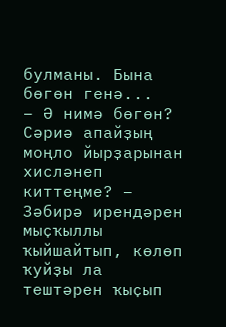булманы. Бына бөгөн генә...
– Ә нимә бөгөн? Сәриә апайҙың моңло йырҙарынан хисләнеп киттеңме? – Зәбирә ирендәрен мыҫҡыллы ҡыйшайтып, көлөп ҡуйҙы ла тештәрен ҡыҫып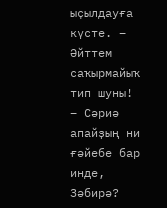ыҫылдауға күсте. – Әйттем саҡырмайыҡ тип шуны!
– Сәриә апайҙың ни ғәйебе бар инде, Зәбирә?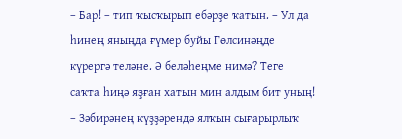– Бар! – тип ҡысҡырып ебәрҙе ҡатын. – Ул да һинең яныңда ғүмер буйы Гөлсинәңде күрергә теләне. Ә беләһеңме нимә? Теге саҡта һиңә яҙған хатын мин алдым бит уның! – Зәбирәнең күҙҙәрендә ялҡын сығарырлыҡ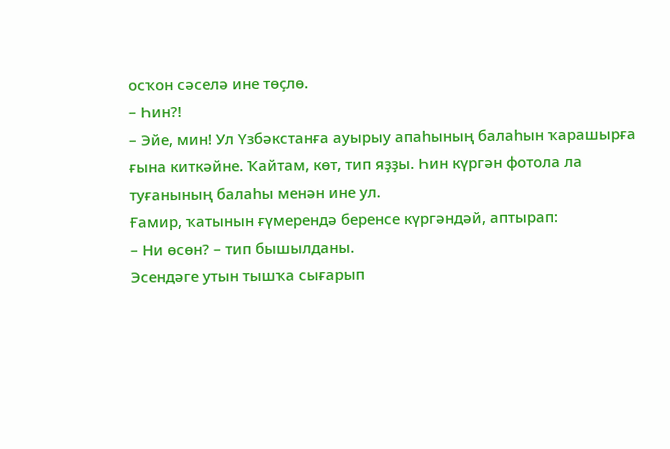осҡон сәселә ине төҫлө.
– Һин?!
– Эйе, мин! Ул Үзбәкстанға ауырыу апаһының балаһын ҡарашырға ғына киткәйне. Ҡайтам, көт, тип яҙҙы. Һин күргән фотола ла туғанының балаһы менән ине ул.
Ғамир, ҡатынын ғүмерендә беренсе күргәндәй, аптырап:
– Ни өсөн? – тип бышылданы.
Эсендәге утын тышҡа сығарып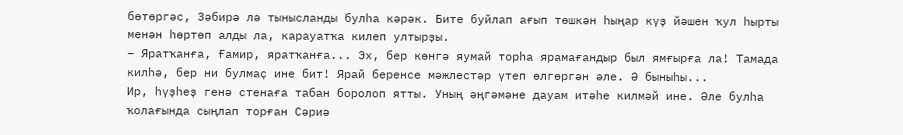бөтөргәс, Зәбирә лә тынысланды булһа кәрәк. Бите буйлап ағып төшкән һыңар күҙ йәшен ҡул һырты менән һөртөп алды ла, карауатҡа килеп ултырҙы.
– Яратҡанға, Ғамир, яратҡанға... Эх, бер көнгә яумай торһа ярамағандыр был ямғырға ла! Тамада килһә, бер ни булмаҫ ине бит! Ярай беренсе мәжлестәр үтеп өлгөргән әле. Ә быныһы...
Ир, һүҙһеҙ генә стенаға табан боролоп ятты. Уның әңгәмәне дауам итәһе килмәй ине. Әле булһа ҡолағында сыңлап торған Сәриә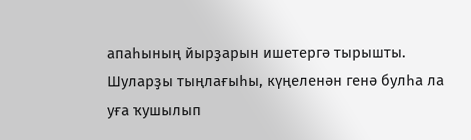апаһының йырҙарын ишетергә тырышты. Шуларҙы тыңлағыһы, күңеленән генә булһа ла уға ҡушылып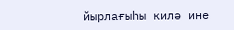йырлағыһы килә ине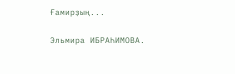Ғамирҙың...

Эльмира ИБРАҺИМОВА.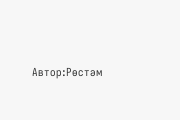Автор:Рөстәм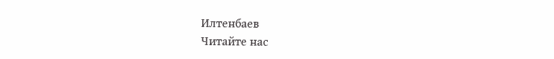Илтенбаев
Читайте нас